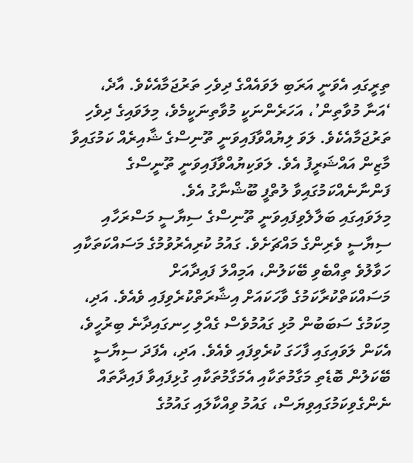ތިރީގައި އެވަނީ އަރަބި ލަވައެއްގެ ދިވެހި ތަރުޖަމާއެކެވެ. އާދެ، ‘އަނާ މުވާތިން’، އަހަރެންނަކީ މުވާތިނަކީމެވެ، މިލަވައިގެ ދިވެހި ތަރުޖަމާއެކެވެ. ލަވަ ލިޔުއްވާފައިވަނީ ތޫނިސްގެ ޝާއިރެއް ކަމުގައިވާ މާޒިން އައްޝަރީފު އެވެ. ލަވަކިޔުއްވާފައިވަނީ ތޫނީސްގެ ފަންނާނެއްކަމުގައިވާ ލުތްފީ ބޫޝްނާގު އެވެ.
މިލަވައިގައި ބަލާލެވިފައިވަނީ ތޫނިސްގެ ސިޔާސީ މަސްރަހާއި ސިޔާސީ ވެރިންގެ މައްޗަށެވެ. ގައުމު ކުރިއެރުވުމުގެ މަސައްކަތަކާއި ހަވާލުވެ ތިއްބެވި ބޭކަލުން، އަމިއްލަ ފައިދާއަށް މަސައްކަތްކުރާކަމުގެ ވާހަކައަށް އިޝާރަތްކުރެވިފައި ވެއެވެ. އަދި، މިކަމުގެ ސަބަބުން މުޅި ގައުމުވެސް ގެއްލި ހިނގައިދާނެ ބިރުހީވެ، އެކަން ލަވައިގައި ފާހަގަ ކުރެވިފައި ވެއެވެ. އަދި، އެފަދަ ސިޔާސީ ބޭކަލުން ބޮޑެތި މަގާމުތަކާއި އެމަގާމުތަކާއި ގުޅިފައިވާ ފައިދާތައް ނެންގެވިކަމުގައިވިޔަސް، ގައުމު ވިއްކާލައި ގައުމުގެ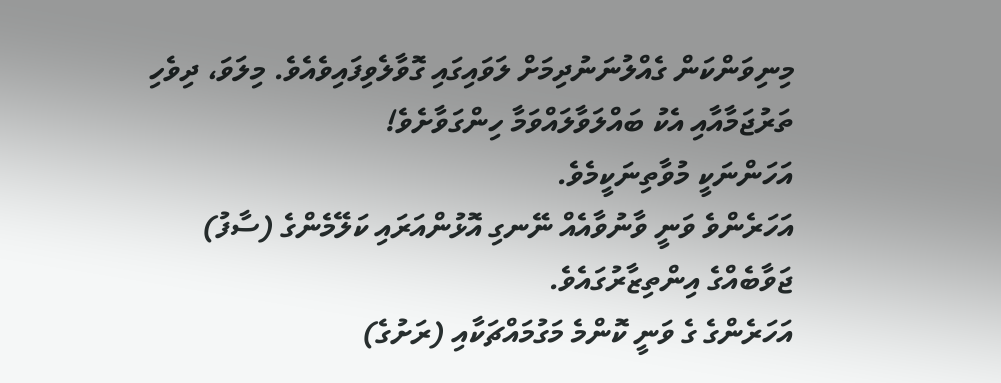މިނިވަންކަން ގެއްލުނަނުދިމަށް ލަވައިގައި ގޮވާލެވިފައިވެއެވެ. މިލަވަ، ދިވެހި ތަރުޖަމާއާއި އެކު ބައްލަވާލައްވަމާ ހިންގަވާށެވެ!
އަހަންނަކީ މުވާތިނަކީމެވެ.
އަހަރެންވެ ވަނީ ވާނުވާއެއް ނޭނގި އޮޅުންއަރައި ކަލޭމެންގެ (ސާފު) ޖަވާބެއްގެ އިންތިޒާރުގައެވެ.
އަހަރެންގެ ގެ ވަނީ ކޮންމެ މަގުމައްޗަކާއި (ރަށުގެ)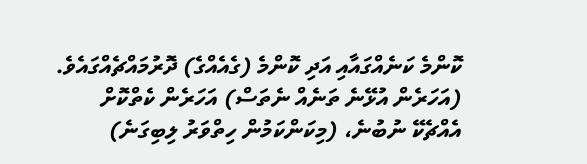ކޮންމެ ކަނެއްގައާއި އަދި ކޮންމެ (ގެއެއްގެ) ދޮރުމައްޗެއްގައެވެ.
(އަހަރެން އުޅޭނެ ތަނެއް ނެތަސް) އަހަރެން ކެތްކޮށް އެއްޗެކޭ ނުބުނެ، (މިކަންކަމުން ހިތްވަރު ލިބިގަނެ)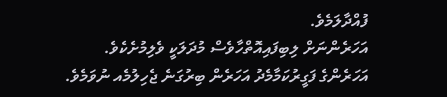ފުއްދާލަމެވެ.
އަހަރެންނަށް ލިބިފައިއޮތްހާވެސް މުދަލަކީ ވެލިމުށެކެވެ.
އަހަރެންގެ ފަގީރުކަމާމެދު އަހަރެން ބިރުގަނެ ޖެހިލުމެއ ނުވަމެވެ.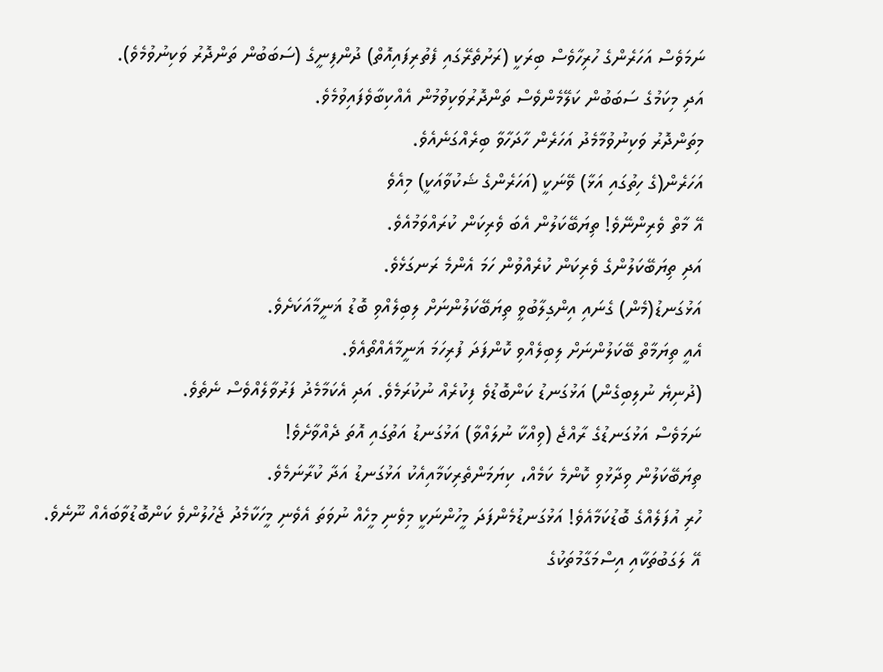ނަމަވެސް އަހަރެންގެ ހުރިހާވެސް ބިރަކީ (ރަށުތެރޭގައި ފެތުރިފައިއޮތް) ދުންފިނީގެ (ސަބަބުން ތަންދޮރު ވަކިނުވުމެވެ).
އަދި މިކަމުގެ ސަބަބުން ކަލޭމެންވެސް ތަންދޮރުވަކިވުމުން އެއްކިބާވެފައިވުމެވެ.
މިތަންދޮރު ވަކިނުވުމާމެދު އަހަރެން ހާދަހާވާ ބިރެއްގަނެއެވެ.
އަހަރެން(ގެ ހިތުގައި އަޅާ) ވޭނަކީ (އަހަރެންގެ ޝަކުވާއަކީ) މިއެވެ
އޭ މާތް ވެރިންނޭވެ! ތިޔަބޭކަލުން އެބަ ވެރިކަން ކުރައްވަމުއެވެ.
އަދި ތިޔަބޭކަލުންގެ ވެރިކަން ކުރެއްވުން ހަމަ އެންމެ ރަނގަޅެވެ.
އަޅުގަނޑު(މެން) ގެނައި އިންގިލާބުވީ ތިޔަބޭކަލުންނަށް ލިބިލެއްވި ބޮޑު ޣަނީމާއަކަށެވެ.
އެއީ ތިޔަމާތް ބޭކަލުންނަށް ލިބިލެއްވި ކޮންފަދަ ފުރިހަމަ ޣަނީމާއެއްތޯއެވެ.
(ދުނިޔެ ނުލިބިގެން) އަޅުގަނޑު ކަންބޮޑުވެ ފިކުރެއް ނުކުރަމެވެ. އަދި އެކަމާމެދު ފަރުވާލެއްވެސް ނެތެވެ.
ނަމަވެސް އަޅުގަނޑުގެ ރާއްޖެ (ވިއްކާ ނުލައްވާ) އަޅުގަނޑު އަތުގައި އޮތަ ދެއްވާށެވެ!
ތިޔަބޭކަލުން ވިދާޅުވި ކޮންމެ ކަމެއް، ކިޔަމަންތެރިކަމާއިއެކު އަޅުގަނޑު އަދާ ކުރާނަމެވެ.
ހުރި އުފަލެއްގެ ބޮޑުކަމާއެވެ! އަޅުގަނޑުމެންފަދަ މީހުންނަކީ މިވެނި މީހެއް ނުވަތަ އެވެނި މީހަކާމެދު ޖެހުލުންވެ ކަންބޮޑުވާބައެއް ނޫނެވެ.
އޭ ލަގަބުތަކާއި އިސްމަގާމުތަކުގެ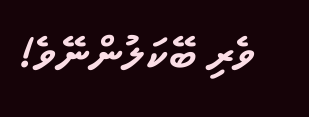ވެރި ބޭކަލުންނޭވެ!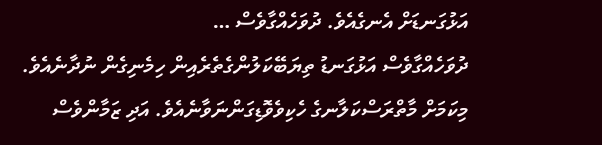އަޅުގަނޑަށް އެނގެއެވެ. ދުވަހެއްގާވެސް …
ދުވަހެއްގާވެސް އަޅުގަނޑު ތިޔަބޭކަލުންގެތެރެއިން ހިމެނިގެން ނުދާނެއެވެ.
މިކަމަށް މާތްރަސްކަލާނގެ ހެކިވެވޮޑިގަންނަވާނެއެވެ. އަދި ޒަމާންވެސް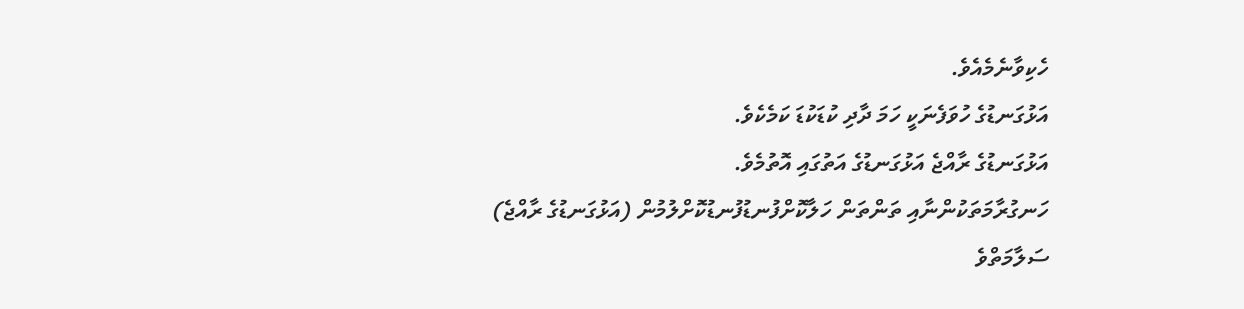ހެކިވާނެމެއެވެ.
އަޅުގަނޑުގެ ހުވަފެނަކީ ހަމަ ދާދި ކުޑަކުޑަ ކަމެކެވެ.
އަޅުގަނޑުގެ ރާއްޖެ އަޅުގަނޑުގެ އަތުގައި އޮތުމެވެ.
ހަނގުރާމަތަކުންނާއި ތަންތަން ހަލާކޮށްފުނޑުފުނޑުކޮށްލުމުން (އަޅުގަނޑުގެ ރާއްޖެ) ސަލާމަތްވެ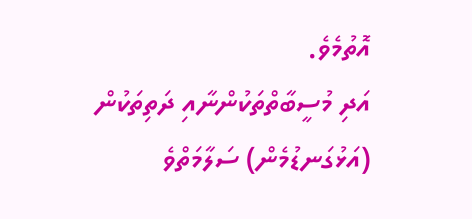އޮތުމެވެ.
އަދި މުސީބާތްތަކުންނާއި ދަތިތަކުން (އަޅުގަނޑުމެން) ސަލާމަތްވެ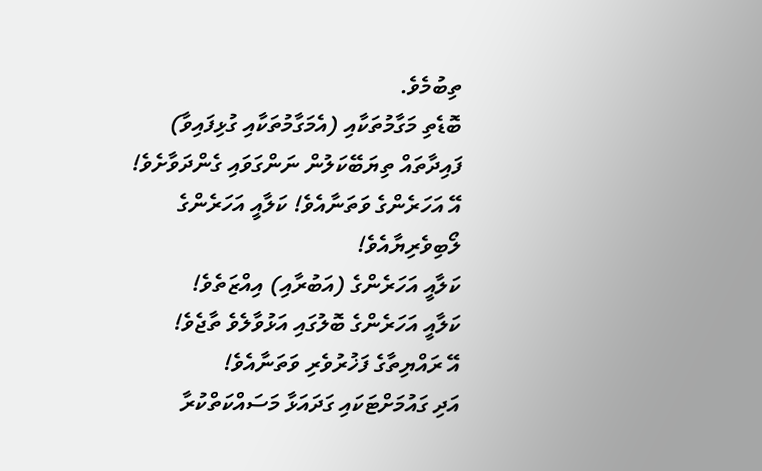ތިބުމެވެ.
ބޮޑެތި މަގާމުތަކާއި (އެމަގާމުތަކާއި ގުޅިފައިވާ) ފައިދާތައް ތިޔަބޭކަލުން ނަންގަވައި ގެންދަވާށެވެ!
އޭ އަހަރެންގެ ވަތަނާއެވެ! ކަލާއީ އަހަރެންގެ ލޯބިވެރިޔާއެވެ!
ކަލާއީ އަހަރެންގެ (އަބުރާއި) އިއްޒަތެވެ!
ކަލާއީ އަހަރެންގެ ބޮލުގައި އަޅުވާލެވެ ތާޖެވެ!
އޭ ރައްޔިތާގެ ފަޚުރުވެރި ވަތަނާއެވެ!
އަދި ގައުމަށްޓަކައި ގަދައަޅާ މަސައްކަތްކުރާ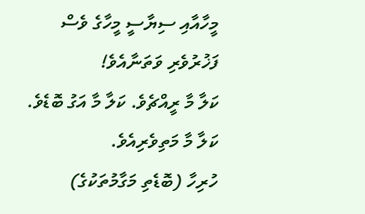މީހާއާއި ސިޔާސީ މީހާގެ ވެސް ފަޚުރުވެރި ވަތަނާއެވެ!
ކަލާ މާ ރީއްޗެވެ. ކަލާ މާ އަގު ބޮޑެވެ. ކަލާ މާ މަތިވެރިއެވެ.
ހުރިހާ (ބޮޑެތި މަގާމުތަކުގެ)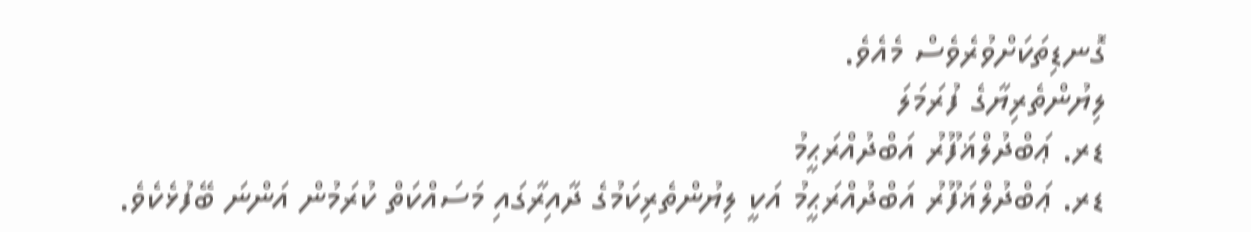ގޮނޑިތަކަށްވުރެވެސް މެއެވެ.
ލިޔުންތެރިޔާގެ ފުރަމަލަ
ޑރ. ޢަބްދުލްޣަފޫރު އަބްދުއްރަޙީމު
ޑރ. ޢަބްދުލްޣަފޫރު އަބްދުއްރަޙީމު އަކީ ލިޔުންތެރިކަމުގެ ދާއިރާގައި މަސައްކަތް ކުރަމުން އަންނަ ބޭފުޅެކެވެ.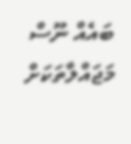ބައެއް ނޫސް މަޖައްލާތަކަށް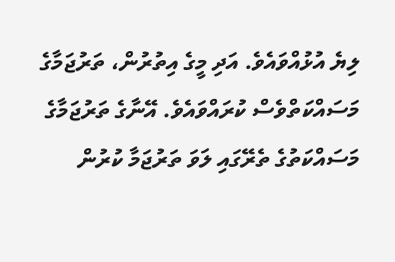ލިޔެ އުޅުއްވައެވެ. އަދި މީގެ އިތުރުން، ތަރުޖަމާގެ މަސައްކަތްވެސް ކުރައްވައެވެ. އޭނާގެ ތަރުޖަމާގެ މަސައްކަތުގެ ތެރޭގައި ލަވަ ތަރުޖަމާ ކުރުން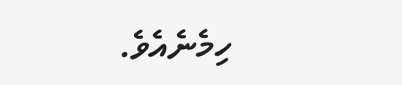ހިމެނެއެވެ.